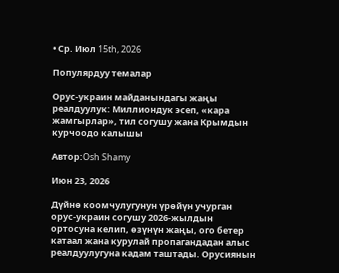• Ср. Июл 15th, 2026

Популярдуу темалар

Орус-украин майданындагы жаңы реалдуулук: Миллиондук эсеп, «кара жамгырлар», тил согушу жана Крымдын курчоодо калышы

Автор:Osh Shamy

Июн 23, 2026

Дүйнө коомчулугунун үрөйүн учурган орус-украин согушу 2026-жылдын ортосуна келип, өзүнүн жаңы, ого бетер катаал жана курулай пропагандадан алыс реалдуулугуна кадам таштады. Орусиянын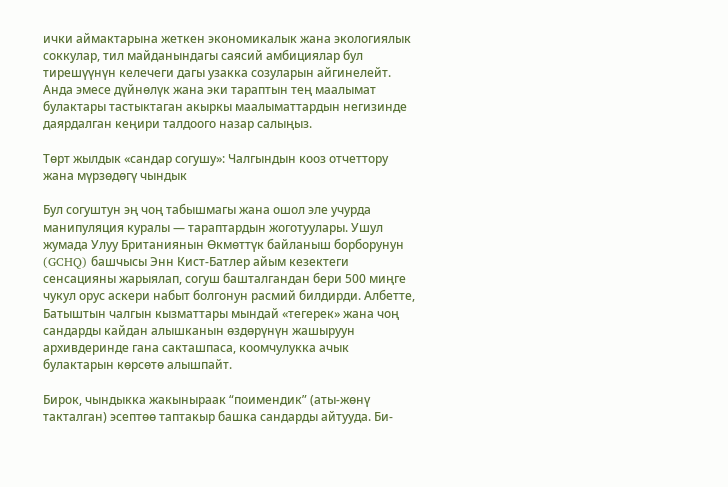ички аймактарына жеткен экономикалык жана экологиялык соккулар, тил майданындагы саясий амбициялар бул тирешүүнүн келечеги дагы узакка созуларын айгинелейт. Анда эмесе дүйнөлүк жана эки тараптын тең маалымат булактары тастыктаган акыркы маалыматтардын негизинде даярдалган кеңири талдоого назар салыңыз.

Төрт жылдык «сандар согушу»: Чалгындын кооз отчеттору жана мүрзөдөгү чындык

Бул согуштун эң чоң табышмагы жана ошол эле учурда манипуляция куралы — тараптардын жоготуулары. Ушул жумада Улуу Британиянын Өкмөттүк байланыш борборунун (GCHQ) башчысы Энн Кист-Батлер айым кезектеги сенсацияны жарыялап, согуш башталгандан бери 500 миңге чукул орус аскери набыт болгонун расмий билдирди. Албетте, Батыштын чалгын кызматтары мындай «тегерек» жана чоң сандарды кайдан алышканын өздөрүнүн жашыруун архивдеринде гана сакташпаса, коомчулукка ачык булактарын көрсөтө алышпайт.

Бирок, чындыкка жакыныраак “поимендик” (аты-жөнү такталган) эсептөө таптакыр башка сандарды айтууда. Би-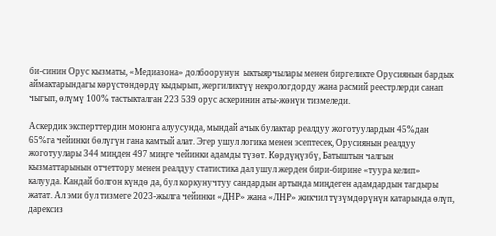би-синин Орус кызматы, «Медиазона» долбоорунун  ыктыярчылары менен биргеликте Орусиянын бардык аймактарындагы көрүстөндөрдү кыдырып, жергиликтүү некрологдорду жана расмий реестрлерди санап чыгып, өлүмү 100% тастыкталган 223 539 орус аскеринин аты-жөнүн тизмеледи.

Аскердик эксперттердин моюнга алуусунда, мындай ачык булактар реалдуу жоготуулардын 45%дан 65%га чейинки бөлүгүн гана камтый алат. Эгер ушул логика менен эсептесек, Орусиянын реалдуу жоготуулары 344 миңден 497 миңге чейинки адамды түзөт. Көрдүңүзбү, Батыштын чалгын кызматтарынын отчеттору менен реалдуу статистика дал ушул жерден бири-бирине «туура келип» калууда. Кандай болгон күндө да, бул коркунучтуу сандардын артында миңдеген адамдардын тагдыры жатат. Ал эми бул тизмеге 2023-жылга чейинки «ДНР» жана «ЛНР» жикчил түзүмдөрүнүн катарында өлүп, дарексиз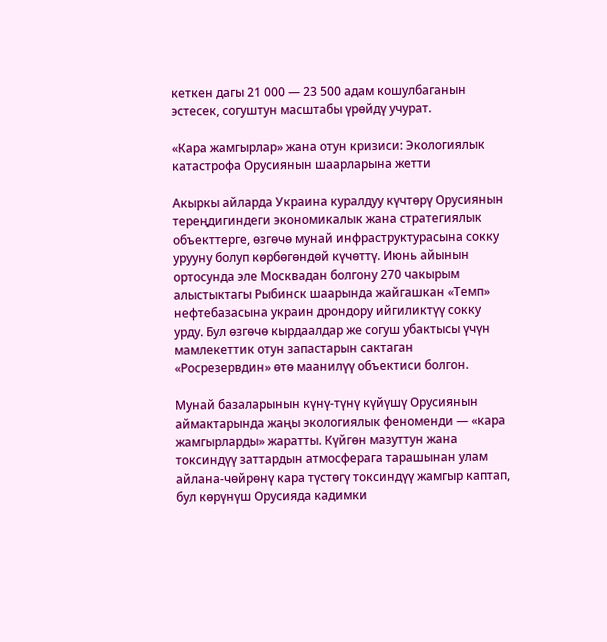кеткен дагы 21 000 — 23 500 адам кошулбаганын эстесек, согуштун масштабы үрөйдү учурат.

«Кара жамгырлар» жана отун кризиси: Экологиялык катастрофа Орусиянын шаарларына жетти

Акыркы айларда Украина куралдуу күчтөрү Орусиянын тереңдигиндеги экономикалык жана стратегиялык объекттерге, өзгөчө мунай инфраструктурасына сокку урууну болуп көрбөгөндөй күчөттү. Июнь айынын ортосунда эле Москвадан болгону 270 чакырым алыстыктагы Рыбинск шаарында жайгашкан «Темп» нефтебазасына украин дрондору ийгиликтүү сокку урду. Бул өзгөчө кырдаалдар же согуш убактысы үчүн мамлекеттик отун запастарын сактаган «Росрезервдин» өтө маанилүү объектиси болгон.

Мунай базаларынын күнү-түнү күйүшү Орусиянын аймактарында жаңы экологиялык феноменди — «кара жамгырларды» жаратты. Күйгөн мазуттун жана токсиндүү заттардын атмосферага тарашынан улам айлана-чөйрөнү кара түстөгү токсиндүү жамгыр каптап, бул көрүнүш Орусияда кадимки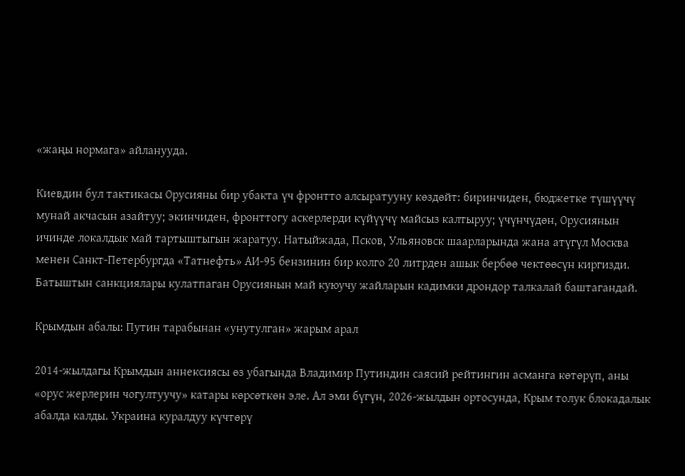«жаңы нормага» айланууда.

Киевдин бул тактикасы Орусияны бир убакта үч фронтто алсыратууну көздөйт: биринчиден, бюджетке түшүүчү мунай акчасын азайтуу; экинчиден, фронттогу аскерлерди күйүүчү майсыз калтыруу; үчүнчүдөн, Орусиянын ичинде локалдык май тартыштыгын жаратуу. Натыйжада, Псков, Ульяновск шаарларында жана атүгүл Москва менен Санкт-Петербургда «Татнефть» АИ-95 бензинин бир колго 20 литрден ашык бербөө чектөөсүн киргизди. Батыштын санкциялары кулатпаган Орусиянын май куюучу жайларын кадимки дрондор талкалай баштагандай.

Крымдын абалы: Путин тарабынан «унутулган» жарым арал

2014-жылдагы Крымдын аннексиясы өз убагында Владимир Путиндин саясий рейтингин асманга көтөрүп, аны «орус жерлерин чогултуучу» катары көрсөткөн эле. Ал эми бүгүн, 2026-жылдын ортосунда, Крым толук блокадалык абалда калды. Украина куралдуу күчтөрү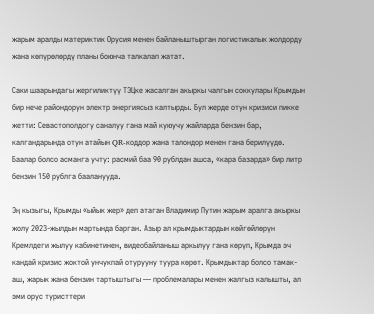жарым аралды материктик Орусия менен байланыштырган логистикалык жолдорду жана көпүрөлөрдү планы боюнча талкалап жатат.

Саки шаарындагы жергиликтүү ТЭЦке жасалган акыркы чалгын соккулары Крымдын бир нече райондорун электр энергиясыз калтырды. Бул жерде отун кризиси пикке жетти: Севастополдогу саналуу гана май куюучу жайларда бензин бар, калгандарында отун атайын QR-коддор жана талондор менен гана берилүүдө. Баалар болсо асманга учту: расмий баа 90 рублдан ашса, «кара базарда» бир литр бензин 150 рублга бааланууда.

Эң кызыгы, Крымды «ыйык жер» деп атаган Владимир Путин жарым аралга акыркы жолу 2023-жылдын мартында барган. Азыр ал крымдыктардын көйгөйлөрүн Кремлдеги жылуу кабинетинен, видеобайланыш аркылуу гана көрүп, Крымда эч кандай кризис жоктой унчукпай отурууну туура көрөт. Крымдыктар болсо тамак-аш, жарык жана бензин тартыштыгы — проблемалары менен жалгыз калышты, ал эми орус туристтери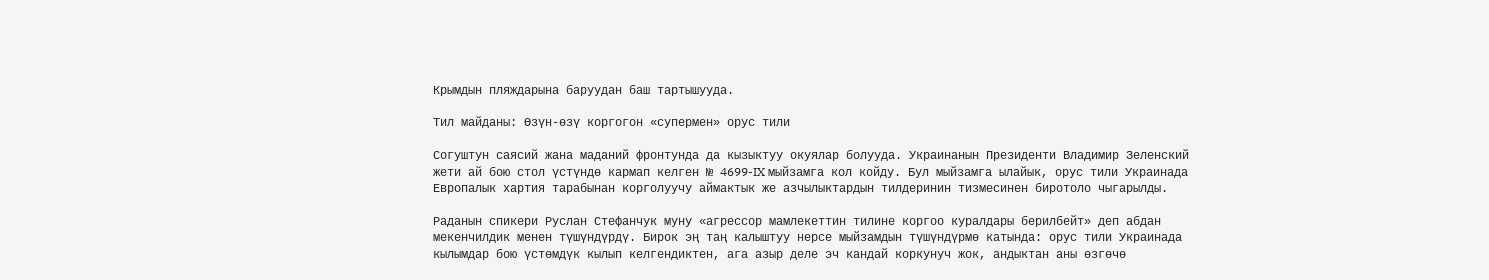Крымдын пляждарына баруудан баш тартышууда.

Тил майданы: Өзүн-өзү коргогон «супермен» орус тили

Согуштун саясий жана маданий фронтунда да кызыктуу окуялар болууда. Украинанын Президенти Владимир Зеленский жети ай бою стол үстүндө кармап келген № 4699-IX мыйзамга кол койду. Бул мыйзамга ылайык, орус тили Украинада Европалык хартия тарабынан корголуучу аймактык же азчылыктардын тилдеринин тизмесинен биротоло чыгарылды.

Раданын спикери Руслан Стефанчук муну «агрессор мамлекеттин тилине коргоо куралдары берилбейт» деп абдан мекенчилдик менен түшүндүрдү. Бирок эң таң калыштуу нерсе мыйзамдын түшүндүрмө катында: орус тили Украинада кылымдар бою үстөмдүк кылып келгендиктен, ага азыр деле эч кандай коркунуч жок, андыктан аны өзгөчө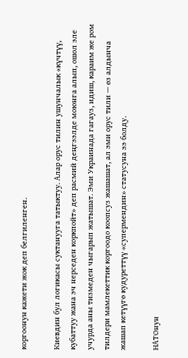коргоонун кажети жок деп белгиленген.

Киевдин бул логикасы суктанууга татыктуу. Алар орус тилин ушунчалык «күчтүү, кубаттуу жана эч нерседен коркпойт» деп расмий деңгээлде моюнга алып, ошол эле учурда аны тизмеден чыгарып жатышат. Эми Украинада гагауз, идиш, караим же ром тилдери мамлекеттик коргоодо коопсуз жашашат, ал эми орус тили — өз алдынча жашап кетүүгө кудуреттүү «супермендин» статусуна ээ болду.

НАТОнун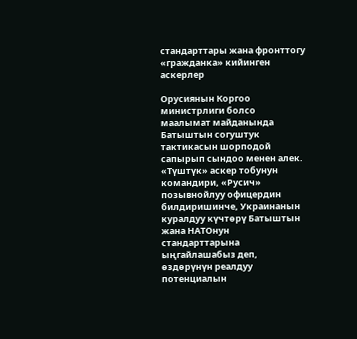стандарттары жана фронттогу «гражданка» кийинген аскерлер

Орусиянын Коргоо министрлиги болсо маалымат майданында Батыштын согуштук тактикасын шорподой сапырып сындоо менен алек. «Түштүк» аскер тобунун командири, «Русич» позывнойлуу офицердин билдиришинче, Украинанын куралдуу күчтөрү Батыштын жана НАТОнун стандарттарына ыңгайлашабыз деп, өздөрүнүн реалдуу потенциалын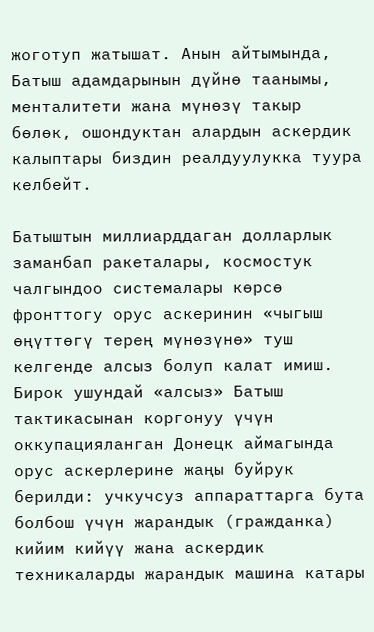жоготуп жатышат. Анын айтымында, Батыш адамдарынын дүйнө таанымы, менталитети жана мүнөзү такыр бөлөк, ошондуктан алардын аскердик калыптары биздин реалдуулукка туура келбейт.

Батыштын миллиарддаган долларлык заманбап ракеталары, космостук чалгындоо системалары көрсө фронттогу орус аскеринин «чыгыш өңүттөгү терең мүнөзүнө» туш келгенде алсыз болуп калат имиш. Бирок ушундай «алсыз» Батыш тактикасынан коргонуу үчүн оккупацияланган Донецк аймагында орус аскерлерине жаңы буйрук берилди: учкучсуз аппараттарга бута болбош үчүн жарандык (гражданка) кийим кийүү жана аскердик техникаларды жарандык машина катары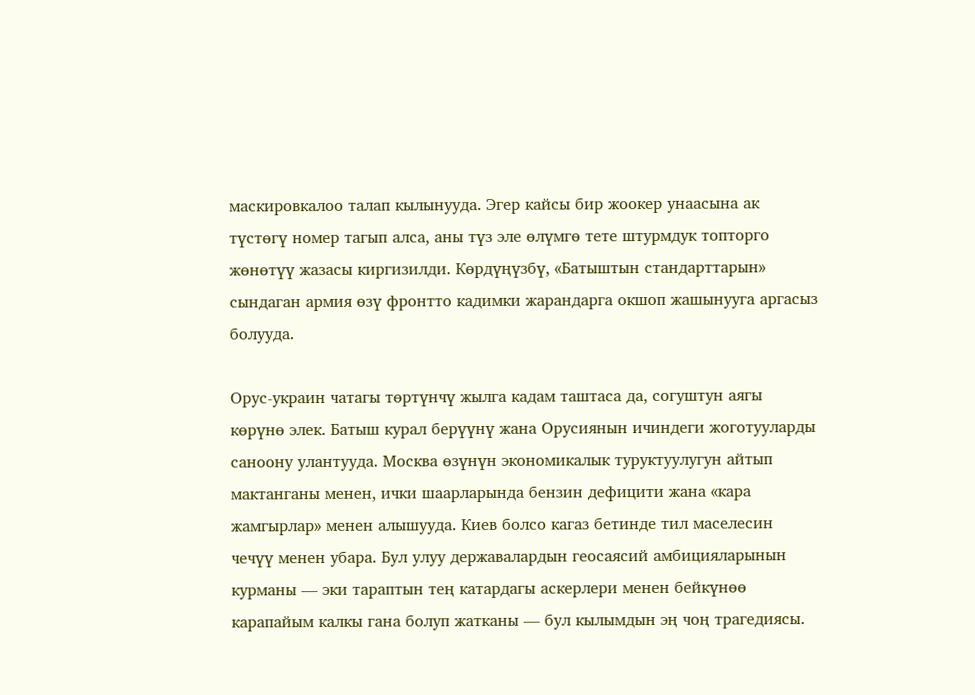маскировкалоо талап кылынууда. Эгер кайсы бир жоокер унаасына ак түстөгү номер тагып алса, аны түз эле өлүмгө тете штурмдук топторго жөнөтүү жазасы киргизилди. Көрдүңүзбү, «Батыштын стандарттарын» сындаган армия өзү фронтто кадимки жарандарга окшоп жашынууга аргасыз болууда.

Орус-украин чатагы төртүнчү жылга кадам таштаса да, согуштун аягы көрүнө элек. Батыш курал берүүнү жана Орусиянын ичиндеги жоготууларды саноону улантууда. Москва өзүнүн экономикалык туруктуулугун айтып мактанганы менен, ички шаарларында бензин дефицити жана «кара жамгырлар» менен алышууда. Киев болсо кагаз бетинде тил маселесин чечүү менен убара. Бул улуу державалардын геосаясий амбицияларынын курманы — эки тараптын тең катардагы аскерлери менен бейкүнөө карапайым калкы гана болуп жатканы — бул кылымдын эң чоң трагедиясы.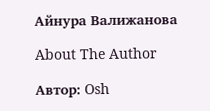Айнура Валижанова

About The Author

Автор: Osh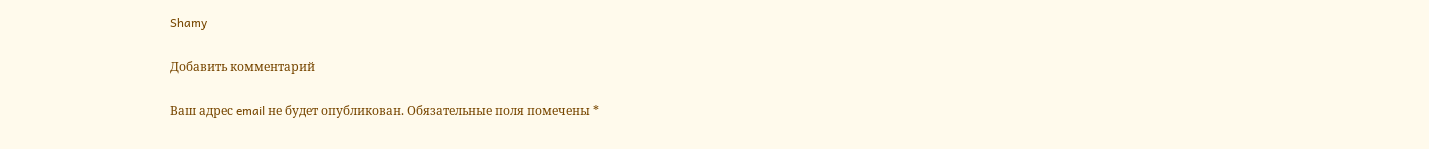Shamy

Добавить комментарий

Ваш адрес email не будет опубликован. Обязательные поля помечены *